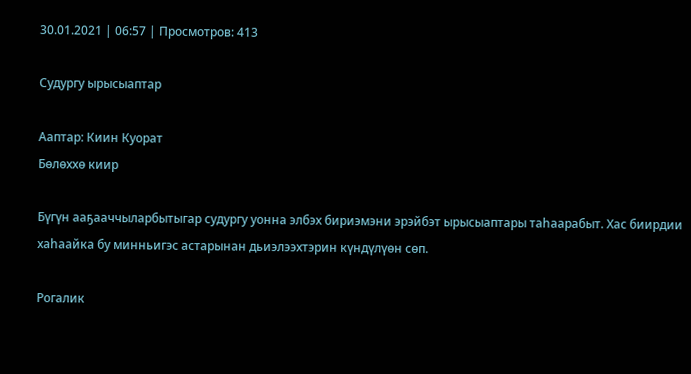30.01.2021 | 06:57 | Просмотров: 413

Судургу ырысыаптар

Ааптар: Киин Куорат
Бөлөххө киир

Бүгүн ааҕааччыларбытыгар судургу уонна элбэх бириэмэни эрэйбэт ырысыаптары таһаарабыт. Хас биирдии хаһаайка бу минньигэс астарынан дьиэлээхтэрин күндүлүөн сөп.

Рогалик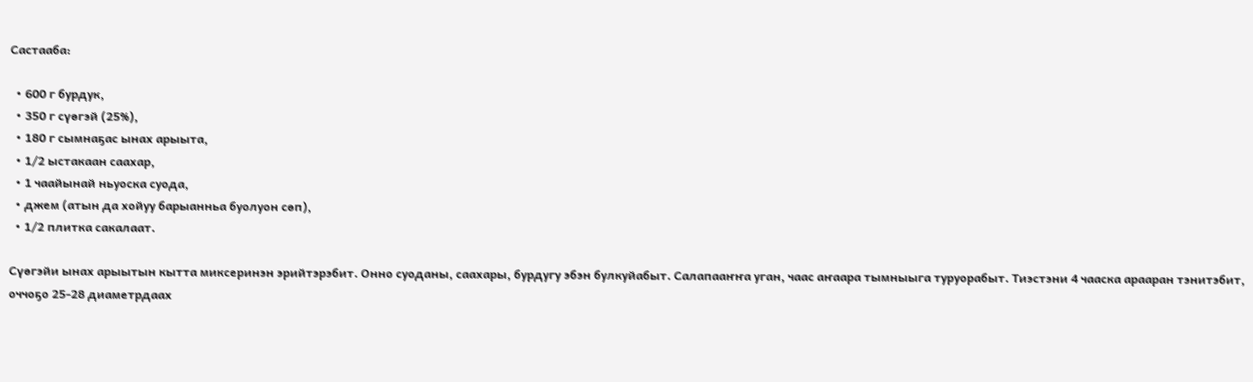Састааба:

  • 600 г бурдук,
  • 350 г сүөгэй (25%),
  • 180 г сымнаҕас ынах арыыта,
  • 1/2 ыстакаан саахар,
  • 1 чаайынай ньуоска суода,
  • джем (атын да хойуу барыанньа буолуон сөп),
  • 1/2 плитка сакалаат.

Сүөгэйи ынах арыытын кытта миксеринэн эрийтэрэбит. Онно суоданы, саахары, бурдугу эбэн булкуйабыт. Салапааҥҥа уган, чаас аҥаара тымныыга туруорабыт. Тиэстэни 4 чааска арааран тэнитэбит, оччоҕо 25-28 диаметрдаах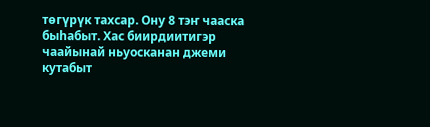төгүрүк тахсар. Ону 8 тэҥ чааска быһабыт. Хас биирдиитигэр чаайынай ньуосканан джеми кутабыт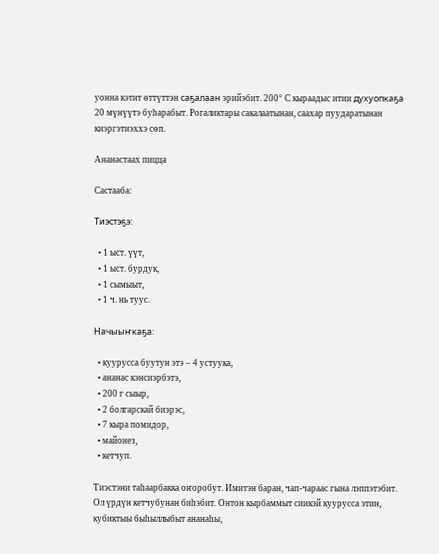уонна кэтит өттүттэн саҕалаан эрийэбит. 200° С кыраадыс итии духуопкаҕа 20 мүнүүтэ буһарабыт. Рогаликтары сакалаатынан, саахар пуударатынан киэргэтиэххэ сөп.

Ананастаах пицца

Састааба:

Тиэстэҕэ:

  • 1 ыст. үүт,
  • 1 ыст. бурдук,
  • 1 сымыыт,
  • 1 ч. нь туус.

Начыыҥкаҕа:

  • куурусса буутун этэ – 4 устуука,
  • ананас кэнсиэрбэтэ,
  • 200 г сыыр,
  • 2 болгарскай биэрэс,
  • 7 кыра помидор,
  • майонез,
  • кетчуп.

Тиэстэни таһаарбакка оҥоробут. Имитэн баран, чап-чараас гына лэппэтэбит. Ол үрдүн кетчубунан биһэбит. Онтон кырбаммыт сиикэй куурусса этин, кубиктыы быһыллыбыт ананаһы,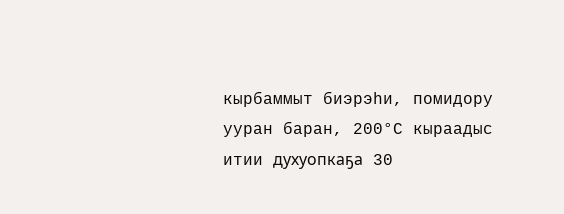кырбаммыт биэрэһи, помидору ууран баран, 200°С кыраадыс итии духуопкаҕа 30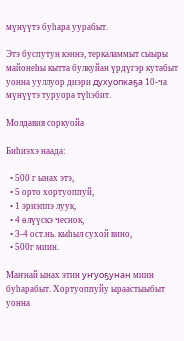мүнүүтэ буһара уурабыт.

Этэ буспутун кэннэ, теркаламмыт сыыры майонеһы кытта булкуйан үрдүгэр кутабыт уонна ууллуор диэри духуопкаҕа 10-ча мүнүүтэ туруора түһэбит.

Молдавия соркуойа

Биһиэхэ наада:

  • 500 г ынах этэ,
  • 5 орто хортуоппуй,
  • 1 эриэппэ луук,
  • 4 өлүүскэ чеснок,
  • 3-4 ост.нь. кыһыл сухой вино,
  • 500г миин.

Маҥнай ынах этин уҥуоҕунан миин буһарабыт. Хортуоппуйу ыраастыыбыт уонна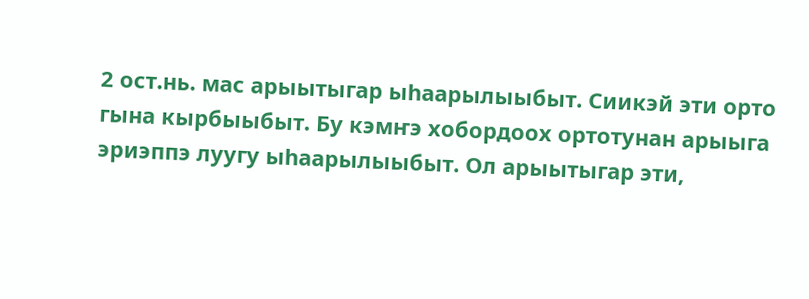2 ост.нь. мас арыытыгар ыһаарылыыбыт. Сиикэй эти орто гына кырбыыбыт. Бу кэмҥэ хобордоох ортотунан арыыга эриэппэ луугу ыһаарылыыбыт. Ол арыытыгар эти,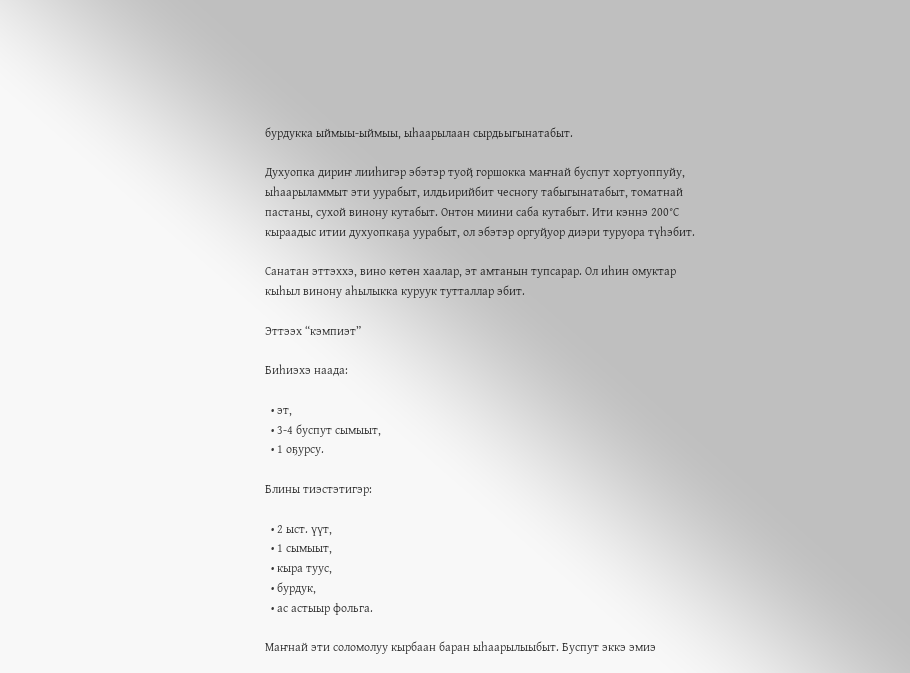бурдукка ыймыы-ыймыы, ыһаарылаан сырдьыгынатабыт.

Духуопка дириҥ лииһигэр эбэтэр туоҋ горшокка маҥнай буспут хортуоппуйу, ыһаарыламмыт эти уурабыт, илдьирийбит чесногу табыгынатабыт, томатнай пастаны, сухой винону кутабыт. Онтон миини саба кутабыт. Ити кэннэ 200°С кыраадыс итии духуопкаҕа уурабыт, ол эбэтэр оргуҋуор диэри туруора түһэбит.

Санатан эттэххэ, вино көтөн хаалар, эт амтанын тупсарар. Ол иһин омуктар кыһыл винону аһылыкка куруук тутталлар эбит.

Эттээх “кэмпиэт”

Биһиэхэ наада:

  • эт,
  • 3-4 буспут сымыыт,
  • 1 оҕурсу.

Блины тиэстэтигэр:

  • 2 ыст. үүт,
  • 1 сымыыт,
  • кыра туус,
  • бурдук,
  • ас астыыр фольга.

Маҥнай эти соломолуу кырбаан баран ыһаарылыыбыт. Буспут эккэ эмиэ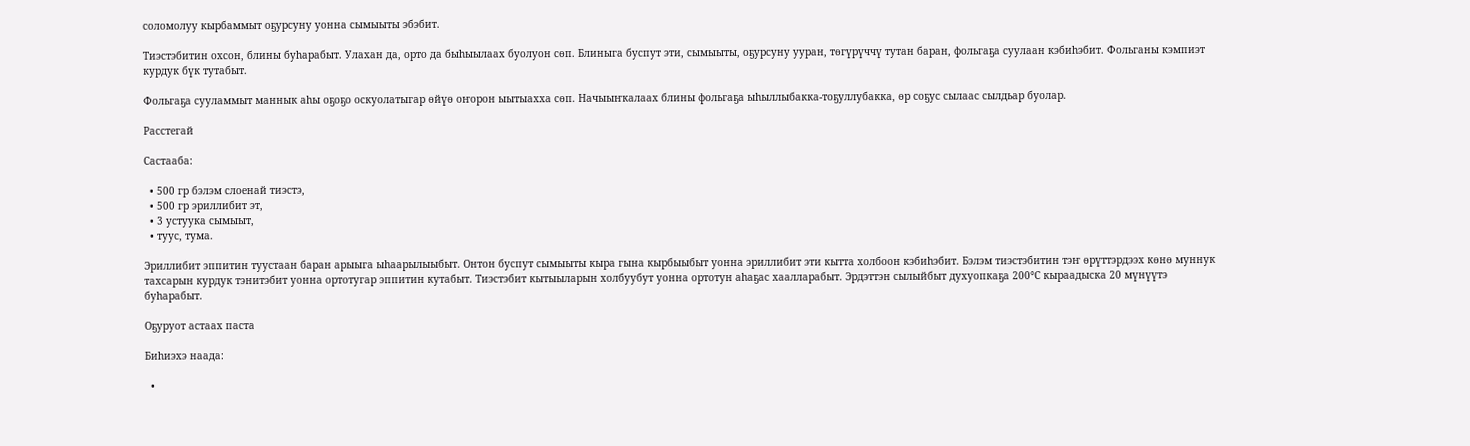соломолуу кырбаммыт оҕурсуну уонна сымыыты эбэбит.

Тиэстэбитин охсон, блины буһарабыт. Улахан да, орто да быһыылаах буолуон сөп. Блиныга буспут эти, сымыыты, оҕурсуну ууран, төгүрүччү тутан баран, фольгаҕа суулаан кэбиһэбит. Фольганы кэмпиэт курдук бүк тутабыт.

Фольгаҕа сууламмыт маннык аһы оҕоҕо оскуолатыгар өйүө оҥорон ыытыахха сөп. Начыыҥкалаах блины фольгаҕа ыһыллыбакка-тоҕуллубакка, өр соҕус сылаас сылдьар буолар.

Расстегай

Састааба:

  • 500 гр бэлэм слоенай тиэстэ,
  • 500 гр эриллибит эт,
  • 3 устуука сымыыт,
  • туус, тума.

Эриллибит эппитин туустаан баран арыыга ыһаарылыыбыт. Онтон буспут сымыыты кыра гына кырбыыбыт уонна эриллибит эти кытта холбоон кэбиһэбит. Бэлэм тиэстэбитин тэҥ өрүттэрдээх көнө муннук тахсарын курдук тэнитэбит уонна ортотугар эппитин кутабыт. Тиэстэбит кытыыларын холбуубут уонна ортотун аһаҕас хаалларабыт. Эрдэттэн сылыйбыт духуопкаҕа 200°С кыраадыска 20 мүнүүтэ буһарабыт.

Оҕуруот астаах паста

Биһиэхэ наада:

  •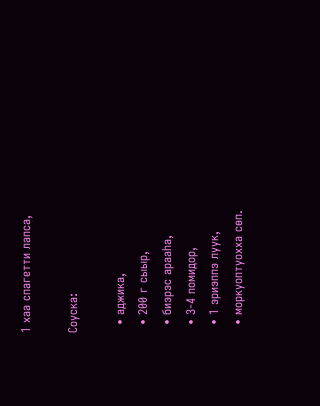1 хаа спагетти лапса,

Соуска:

  • аджика,
  • 200 г сыыр,
  • биэрэс арааһа,
  • 3-4 помидор,
  • 1 эриэппэ луук,
  • моркуоптуохха сөп.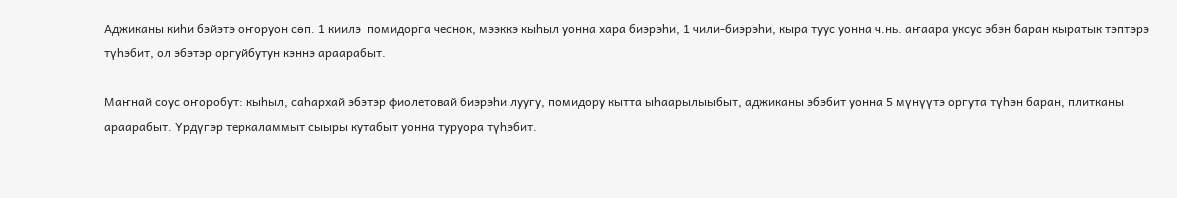Аджиканы киһи бэйэтэ оҥоруон сөп. 1 киилэ  помидорга чеснок, мээккэ кыһыл уонна хара биэрэһи, 1 чили-биэрэһи, кыра туус уонна ч.нь. аҥаара уксус эбэн баран кыратык тэптэрэ түһэбит, ол эбэтэр оргуйбутун кэннэ араарабыт.

Маҥнай соус оҥоробут: кыһыл, саһархай эбэтэр фиолетовай биэрэһи луугу, помидору кытта ыһаарылыыбыт, аджиканы эбэбит уонна 5 мүнүүтэ оргута түһэн баран, плитканы араарабыт. Үрдүгэр теркаламмыт сыыры кутабыт уонна туруора түһэбит.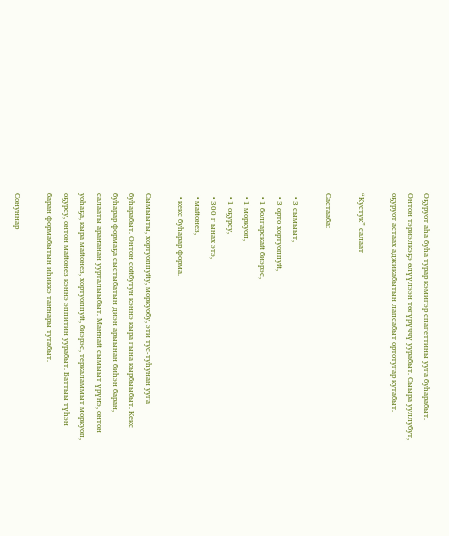Оҕуруот аһа буһа турар кэмигэр спагеттины ууга буһарабыт. Онтон тэриэлкэҕэ өлүүлээн төгүрүччү уурабыт. Сыыра ууллубут, оҕуруот астаах аджикабытын лапсабыт ортотугар кутабыт.

“Кустук” салаат

Састааба:

  • 3 сымыыт,
  • 3 орто хортуоппуй,
  • 1 болгарскай биэрэс,
  • 1 моркуоп,
  • 1 оҕурсу,
  • 300 г ынах этэ,
  • майонез,
  • кекс буһарар форма.

Сымыыты, хортуоппуйу, моркуобу, эти тус-туһунан ууга буһарабыт. Онтон сойбутун кэннэ кыра гына кырбыыбыт. Кекс буһарар формаҕа сыстыбатын диэн арыынан биһэн баран, салааты араҥанан уурталыыбыт. Маҥнай сымыыт үрүҥэ, онтон уоһаҕа, кыра майонез, хортуоппуй, биэрэс, теркаламмыт моркуоп, оҕурсу, онтон майонез кэннэ эппитин уурабыт. Баттыы түһэн баран формабытын иһиккэ таҥнары тутабыт.

Сонуннар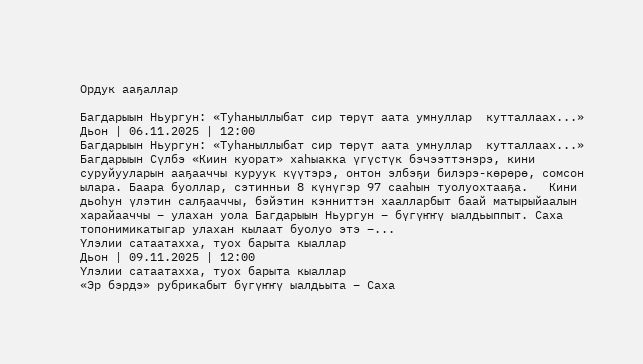Ордук ааҕаллар

Багдарыын Ньургун: «Туһаныллыбат сир төрүт аата умнуллар  кутталлаах...»
Дьон | 06.11.2025 | 12:00
Багдарыын Ньургун: «Туһаныллыбат сир төрүт аата умнуллар  кутталлаах...»
Багдарыын Сүлбэ «Киин куорат» хаһыакка үгүстүк бэчээттэнэрэ, кини суруйууларын ааҕааччы куруук күүтэрэ, онтон элбэҕи билэрэ-көрөрө, сомсон ылара. Баара буоллар, сэтинньи 8 күнүгэр 97 сааһын туолуохтааҕа.   Кини дьоһун үлэтин салҕааччы, бэйэтин кэнниттэн хаалларбыт баай матырыйаалын харайааччы – улахан уола Багдарыын Ньургун – бүгүҥҥү ыалдьыппыт. Саха топонимикатыгар улахан кылаат буолуо этэ –...
Үлэлии сатаатахха, туох барыта кыаллар
Дьон | 09.11.2025 | 12:00
Үлэлии сатаатахха, туох барыта кыаллар
«Эр бэрдэ» рубрикабыт бүгүҥҥү ыалдьыта – Саха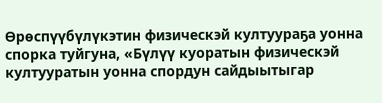Өрөспүүбүлүкэтин физическэй култуураҕа уонна спорка туйгуна, «Бүлүү куоратын физическэй култууратын уонна спордун сайдыытыгар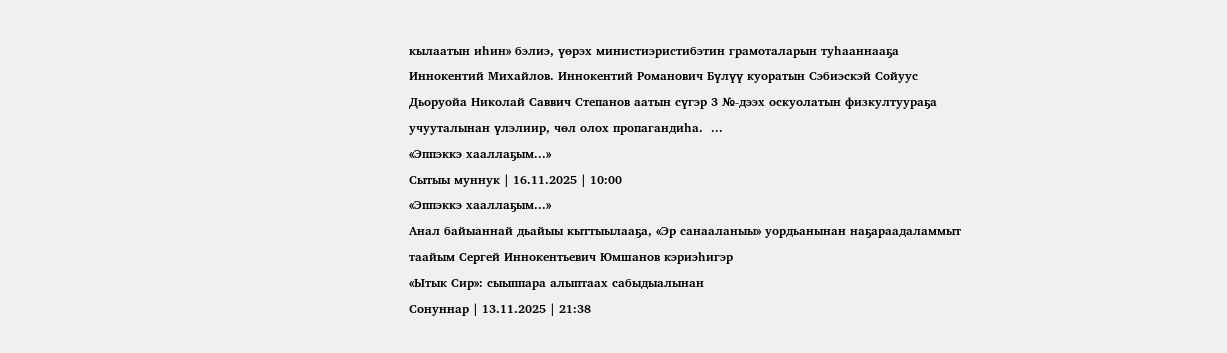кылаатын иһин» бэлиэ, үөрэх министиэристибэтин грамоталарын туһааннааҕа Иннокентий Михайлов. Иннокентий Романович Бүлүү куоратын Сэбиэскэй Сойуус Дьоруойа Николай Саввич Степанов аатын сүгэр 3 №-дээх оскуолатын физкултуураҕа учууталынан үлэлиир, чөл олох пропагандиһа.  ...
«Эппэккэ хааллаҕым...»
Сытыы муннук | 16.11.2025 | 10:00
«Эппэккэ хааллаҕым...»
Анал байыаннай дьайыы кыттыылааҕа, «Эр санааланыы» уордьанынан наҕараадаламмыт таайым Сергей Иннокентьевич Юмшанов кэриэһигэр
«Ытык Сир»: сыыппара алыптаах сабыдыалынан
Сонуннар | 13.11.2025 | 21:38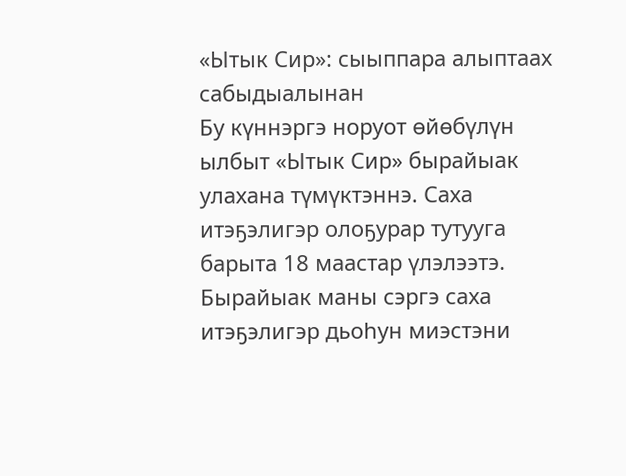«Ытык Сир»: сыыппара алыптаах сабыдыалынан
Бу күннэргэ норуот өйөбүлүн ылбыт «Ытык Сир» бырайыак улахана түмүктэннэ. Саха итэҕэлигэр олоҕурар тутууга барыта 18 маастар үлэлээтэ. Бырайыак маны сэргэ саха итэҕэлигэр дьоһун миэстэни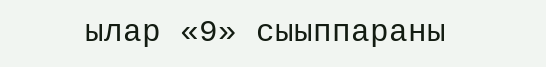ылар «9» сыыппараны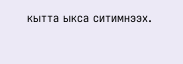кытта ыкса ситимнээх.